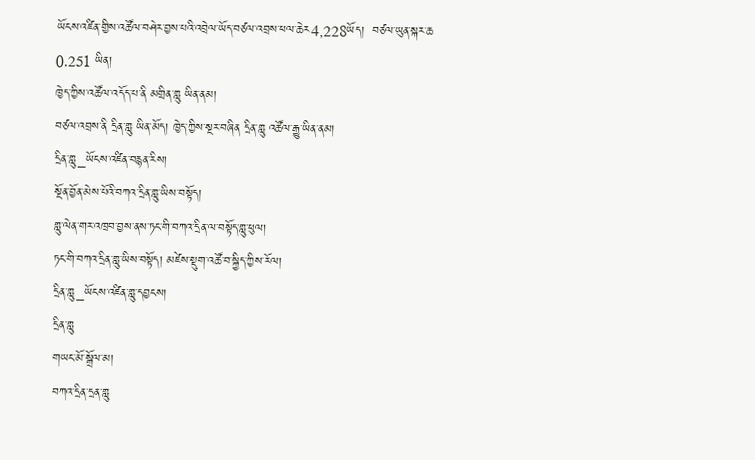ཡོངས་འཛིན་གྱིས་འཚོལ་བཤེར་བྱས་པའི་འབྲེལ་ཡོད་བཙལ་འབྲས་ཕལ་ཆེར4,228ཡོད།  བཙལ་ཡུན་སྐར་ཆ 0.251 ཡིན།
ཁྱེད་ཀྱིས་འཚོལ་འདོད་པ་ནི མགྲིན་གླུ ཡིན་ནམ།
བཙལ་འབྲས་ནི དྲིན་གླུ ཡིན་མོད། ཁྱེད་ཀྱིས་སྔར་བཞིན དྲིན་གླུ འཚོལ་རྒྱུ་ཡིན་ནམ།
དྲིན་གླུ_ཡོངས་འཛིན་བརྙན་རིས།
སྔོན་བྱོན་མེས་པོའི་བཀའ་དྲིན་གླུ་ཡིས་བསྟོད།
གླུ་ལེན་གར་འཁྲབ་བྱས་ནས་ཏང་གི་བཀའ་དྲིན་ལ་བསྟོད་གླུ་ཕུལ།
ཏང་གི་བཀའ་དྲིན་གླུ་ཡིས་བསྟོད། མཛེས་སྡུག་འཚོ་བ་སྐྱིད་ཀྱིས་རོལ།
དྲིན་གླུ_ཡོངས་འཛིན་གླུ་དབྱངས།
དྲིན་གླུ
གཡང་མོ་སྒྲོལ་མ།
བཀའ་དྲིན་དྲན་གླུ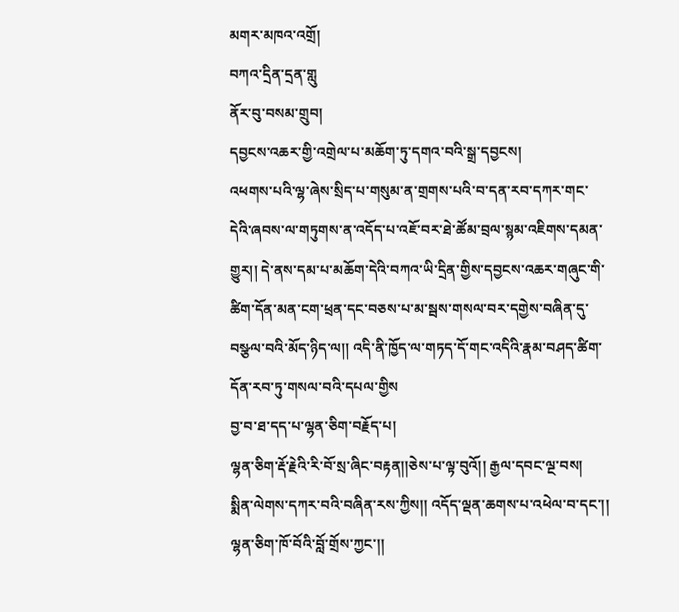མགར་མཁའ་འགྲོ།
བཀའ་དྲིན་དྲན་གླུ
ནོར་བུ་བསམ་གྲུབ།
དབྱངས་འཆར་གྱི་འགྲེལ་པ་མཆོག་ཏུ་དགའ་བའི་སྒྲ་དབྱངས།
འཕགས་པའི་ལྷ་ཞེས་སྲིད་པ་གསུམ་ན་གྲགས་པའི་བ་དན་རབ་དཀར་གང་དེའི་ཞབས་ལ་གཏུགས་ན་འདོད་པ་འཇོ་བར་ཐེ་ཚོམ་བྲལ་སྙམ་འཇིགས་དམན་གྱུར།། དེ་ནས་དམ་པ་མཆོག་དེའི་བཀའ་ཡི་དྲིན་གྱིས་དབྱངས་འཆར་གཞུང་གི་ཚིག་དོན་མན་ངག་ཕྲན་དང་བཅས་པ་མ་སྦས་གསལ་བར་དགྱེས་བཞིན་དུ་བསྩལ་བའི་མོད་ཉིད་ལ།། འདི་ནི་ཁྱོད་ལ་གཏད་དོ་གང་འདིའི་རྣམ་བཤད་ཚིག་དོན་རབ་ཏུ་གསལ་བའི་དཔལ་གྱིས
བྱ་བ་ཐ་དད་པ་ལྷན་ཅིག་བརྗོད་པ།
ལྷན་ཅིག་རྡོ་རྗེའི་རི་བོ་སྲ་ཞིང་བརྟན།།ཅེས་པ་ལྟ་བུའོ།། རྒྱལ་དབང་ལྔ་བས། སྨིན་ལེགས་དཀར་བའི་བཞིན་རས་ཀྱིས།། འདོད་ལྡན་ཆགས་པ་འཕེལ་བ་དང་།། ལྷན་ཅིག་ཁོ་བོའི་བློ་གྲོས་ཀྱང་།།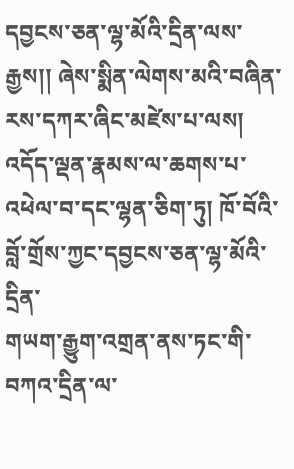དབྱངས་ཅན་ལྷ་མོའི་དྲིན་ལས་རྒྱས།། ཞེས་སྨིན་ལེགས་མའི་བཞིན་རས་དཀར་ཞིང་མཛེས་པ་ལས། འདོད་ལྡན་རྣམས་ལ་ཆགས་པ་འཕེལ་བ་དང་ལྷན་ཅིག་ཏུ། ཁོ་བོའི་བློ་གྲོས་ཀྱང་དབྱངས་ཅན་ལྷ་མོའི་དྲིན་
གཡག་རྒྱུག་འགྲན་ནས་ཏང་གི་བཀའ་དྲིན་ལ་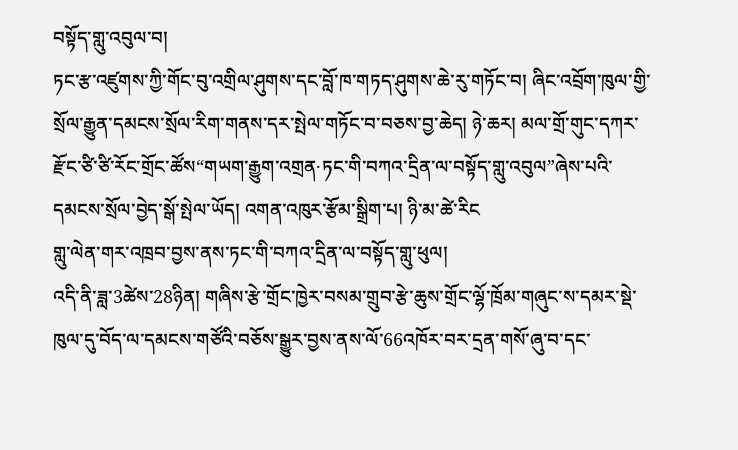བསྟོད་གླུ་འབུལ་བ།
ཏང་རྩ་འཛུགས་ཀྱི་གོང་བུ་འགྲིལ་ཤུགས་དང་བློ་ཁ་གཏད་ཤུགས་ཆེ་རུ་གཏོང་བ། ཞིང་འབྲོག་ཁུལ་གྱི་སྲོལ་རྒྱུན་དམངས་སྲོལ་རིག་གནས་དར་སྤེལ་གཏོང་བ་བཅས་བྱ་ཆེད། ཉེ་ཆར། མལ་གྲོ་གུང་དཀར་རྫོང་ཙི་ཙི་རོང་གྲོང་ཚོས“གཡག་རྒྱུག་འགྲན·ཏང་གི་བཀའ་དྲིན་ལ་བསྟོད་གླུ་འབུལ”ཞེས་པའི་དམངས་སྲོལ་བྱེད་སྒོ་སྤེལ་ཡོད། འགན་འཁུར་རྩོམ་སྒྲིག་པ། ཉི་མ་ཚེ་རིང
གླུ་ལེན་གར་འཁྲབ་བྱས་ནས་ཏང་གི་བཀའ་དྲིན་ལ་བསྟོད་གླུ་ཕུལ།
འདི་ནི་ཟླ་3ཚེས་28ཉིན། གཞིས་རྩེ་གྲོང་ཁྱེར་བསམ་གྲུབ་རྩེ་ཆུས་གྲོང་ལྷོ་ཁྲོམ་གཞུང་ས་དམར་སྡེ་ཁུལ་དུ་བོད་ལ་དམངས་གཙོའི་བཅོས་སྒྱུར་བྱས་ནས་ལོ་66འཁོར་བར་དྲན་གསོ་ཞུ་བ་དང་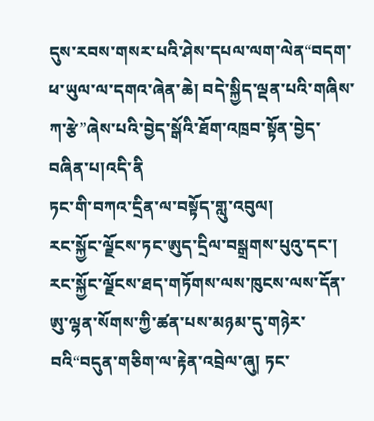དུས་རབས་གསར་པའི་ཤེས་དཔལ་ལག་ལེན“བདག་ཕ་ཡུལ་ལ་དགའ་ཞེན་ཆེ། བདེ་སྐྱིད་ལྡན་པའི་གཞིས་ཀ་རྩེ”ཞེས་པའི་བྱེད་སྒོའི་ཐོག་འཁྲབ་སྟོན་བྱེད་བཞིན་པ།འདི་ནི
ཏང་གི་བཀའ་དྲིན་ལ་བསྟོད་གླུ་འབུལ།
རང་སྐྱོང་ལྗོངས་ཏང་ཨུད་དྲིལ་བསྒྲགས་པུའུ་དང་། རང་སྐྱོང་ལྗོངས་ཐད་གཏོགས་ལས་ཁུངས་ལས་དོན་ཨུ་ལྷན་སོགས་ཀྱི་ཚན་པས་མཉམ་དུ་གཉེར་བའི“བདུན་གཅིག་ལ་རྟེན་འབྲེལ་ཞུ། ཏང་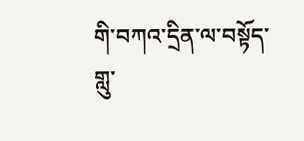གི་བཀའ་དྲིན་ལ་བསྟོད་གླུ་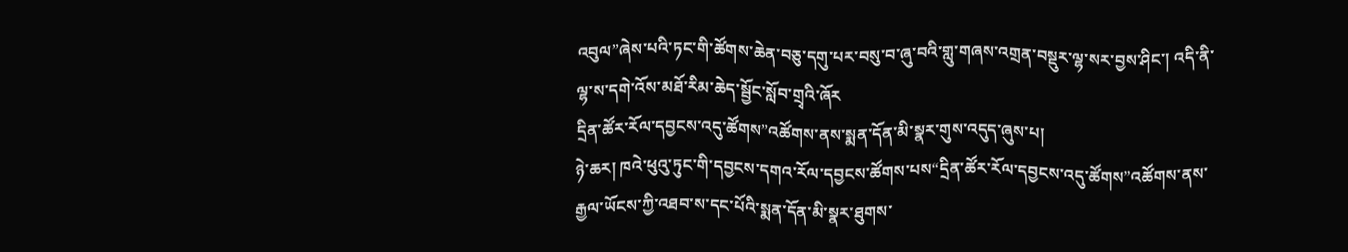འབུལ”ཞེས་པའི་ཏང་གི་ཚོགས་ཆེན་བཅུ་དགུ་པར་བསུ་བ་ཞུ་བའི་གླུ་གཞས་འགྲན་བསྡུར་ལྷ་སར་བྱས་ཤིང་། འདི་ནི་ལྷ་ས་དགེ་འོས་མཐོ་རིམ་ཆེད་སྦྱོང་སློབ་གྲྭའི་ཞོར
དྲིན་ཚོར་རོལ་དབྱངས་འདུ་ཚོགས”འཚོགས་ནས་སྨན་དོན་མི་སྣར་གུས་འདུད་ཞུས་པ།
ཉེ་ཆར། ཁའེ་ཕུའུ་ཏུང་གི་དབྱངས་དགའ་རོལ་དབྱངས་ཚོགས་པས“དྲིན་ཚོར་རོལ་དབྱངས་འདུ་ཚོགས”འཚོགས་ནས་རྒྱལ་ཡོངས་ཀྱི་འཐབ་ས་དང་པོའི་སྨན་དོན་མི་སྣར་ཐུགས་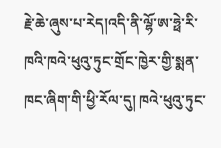རྗེ་ཆེ་ཞུས་པ་རེད།འདི་ནི་ལྷོ་ཨ་ཧྥེ་རི་ཁའི་ཁའེ་ཕུའུ་ཏུང་གྲོང་ཁྱེར་གྱི་སྨན་ཁང་ཞིག་གི་ཕྱི་རོལ་དུ། ཁའེ་ཕུའུ་ཏུང་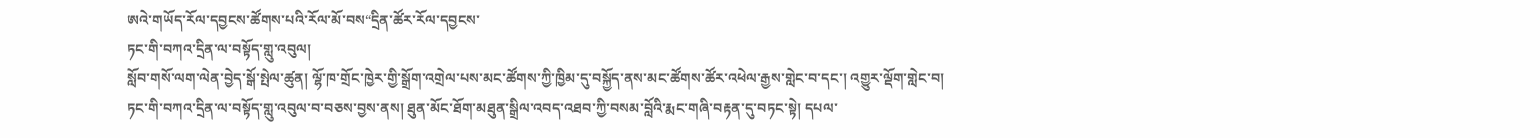ཨའེ་གཡོད་རོལ་དབྱངས་ཚོགས་པའི་རོལ་མོ་བས“དྲིན་ཚོར་རོལ་དབྱངས་
ཏང་གི་བཀའ་དྲིན་ལ་བསྟོད་གླུ་འབུལ།
སློབ་གསོ་ལག་ལེན་བྱེད་སྒོ་སྤེལ་ཚུན། ལྷོ་ཁ་གྲོང་ཁྱེར་གྱི་སྒྲོག་འགྲེལ་པས་མང་ཚོགས་ཀྱི་ཁྱིམ་དུ་བསྐྱོད་ནས་མང་ཚོགས་ཚོར་འཕེལ་རྒྱས་གླེང་བ་དང་། འགྱུར་ལྡོག་གླེང་བ། ཏང་གི་བཀའ་དྲིན་ལ་བསྟོད་གླུ་འབུལ་བ་བཅས་བྱས་ནས། ཐུན་མོང་ཐོག་མཐུན་སྒྲིལ་འབད་འཐབ་ཀྱི་བསམ་བློའི་རྨང་གཞི་བརྟན་དུ་བཏང་སྟེ། དཔལ་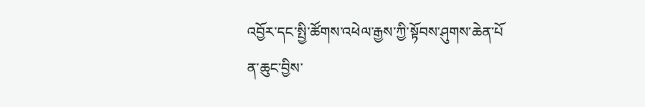འབྱོར་དང་སྤྱི་ཚོགས་འཕེལ་རྒྱས་ཀྱི་སྟོབས་ཤུགས་ཆེན་པོ
ན་ཆུང་བྱིས་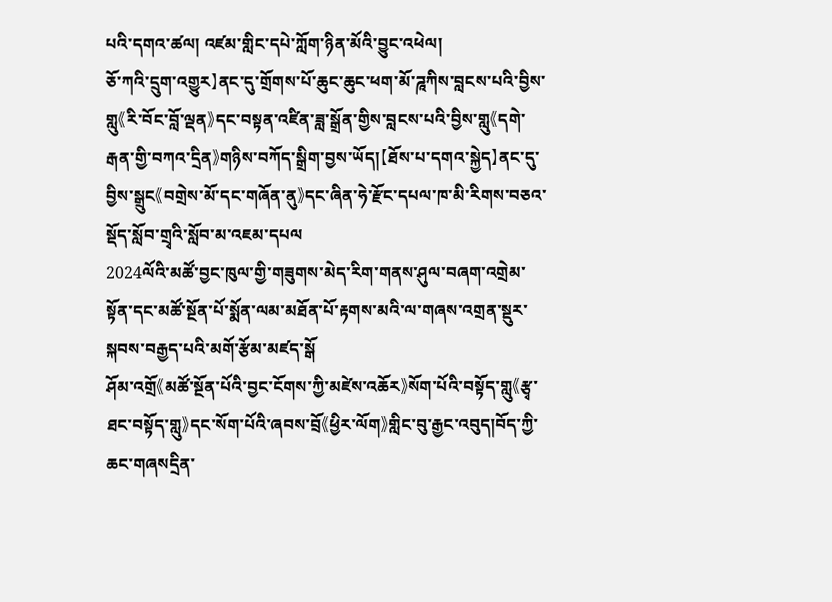པའི་དགའ་ཚལ། འཛམ་གླིང་དཔེ་ཀློག་ཉིན་མོའི་བྱུང་འཕེལ།
ཅོ་ཀའི་དྲུག་འགྱུར】ནང་དུ་གྲོགས་པོ་ཆུང་ཆུང་ཕག་མོ་ཌཱཀིས་བླངས་པའི་བྱིས་གླུ《རི་བོང་བློ་ལྡན》དང་བསྟན་འཛིན་ཟླ་སྒྲོན་གྱིས་བླངས་པའི་བྱིས་གླུ《དགེ་རྒན་གྱི་བཀའ་དྲིན》གཉིས་བཀོད་སྒྲིག་བྱས་ཡོད།【ཐོས་པ་དགའ་སྐྱེད】ནང་དུ་བྱིས་སྒྲུང《བགྲེས་མོ་དང་གཞོན་ནུ》དང་ཞིན་ཧེ་རྫོང་དཔལ་ཁ་མི་རིགས་བཅའ་སྡོད་སློབ་གྲྭའི་སློབ་མ་འཇམ་དཔལ
2024ལོའི་མཚོ་བྱང་ཁུལ་གྱི་གཟུགས་མེད་རིག་གནས་ཤུལ་བཞག་འགྲེམ་སྟོན་དང་མཚོ་སྔོན་པོ་སྨོན་ལམ་མཐོན་པོ་རྟགས་མའི་ལ་གཞས་འགྲན་སྡུར་སྐབས་བརྒྱད་པའི་མགོ་རྩོམ་མཛད་སྒོ
ཤོམ་འགྲོ《མཚོ་སྔོན་པོའི་བྱང་ངོགས་ཀྱི་མཛེས་འཆོར》སོག་པོའི་བསྟོད་གླུ《རྩྭ་ཐང་བསྟོད་གླུ》དང་སོག་པོའི་ཞབས་བྲོ《ཕྱིར་ལོག》གླིང་བུ་རྒྱང་འབུད།བོད་ཀྱི་ཆང་གཞསདྲིན་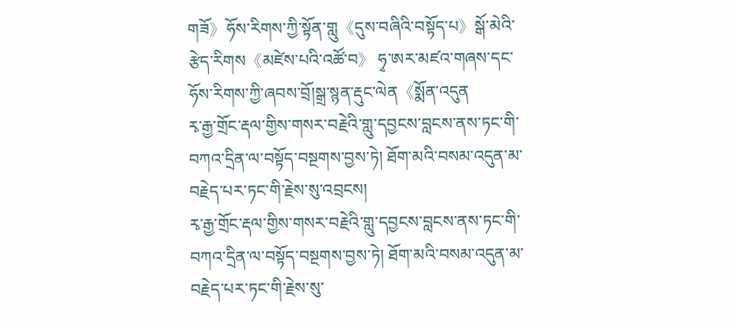གཟོ》ཧོས་རིགས་ཀྱི་སྟོན་གླུ《དུས་བཞིའི་བསྟོད་པ》སྒོ་མེའི་རྩེད་རིགས《མཛེས་པའི་འཚོ་བ》 ཧྭ་ཨར་མཛའ་གཞས་དང་ཧོས་རིགས་ཀྱི་ཞབས་བྲོ།སྒྲ་སྙན་རྡུང་ལེན《སྨོན་འདུན
རྭ་རྒྱ་གྲོང་རྡལ་གྱིས་གསར་བརྗེའི་གླུ་དབྱངས་བླངས་ནས་ཏང་གི་བཀའ་དྲིན་ལ་བསྟོད་བསྔགས་བྱས་ཏེ། ཐོག་མའི་བསམ་འདུན་མ་བརྗེད་པར་ཏང་གི་རྗེས་སུ་འབྲངས།
རྭ་རྒྱ་གྲོང་རྡལ་གྱིས་གསར་བརྗེའི་གླུ་དབྱངས་བླངས་ནས་ཏང་གི་བཀའ་དྲིན་ལ་བསྟོད་བསྔགས་བྱས་ཏེ། ཐོག་མའི་བསམ་འདུན་མ་བརྗེད་པར་ཏང་གི་རྗེས་སུ་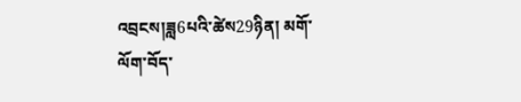འབྲངས།ཟླ6པའི་ཚེས29ཉིན། མགོ་ལོག་བོད་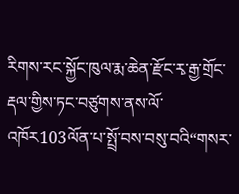རིགས་རང་སྐྱོང་ཁུལ་རྨ་ཆེན་རྫོང་རྭ་རྒྱ་གྲོང་རྡལ་གྱིས་ཏང་བཙུགས་ནས་ལོ་འཁོར103ལོན་པ་སྤྲོ་བས་བསུ་བའི“གསར་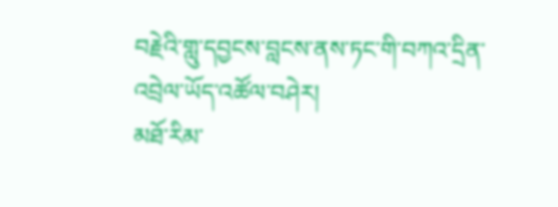བརྗེའི་གླུ་དབྱངས་བླངས་ནས་ཏང་གི་བཀའ་དྲིན་
འབྲེལ་ཡོད་འཚོལ་བཤེར།
མཐོ་རིམ་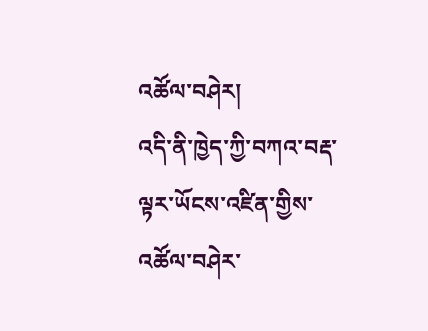འཚོལ་བཤེར།
འདི་ནི་ཁྱེད་ཀྱི་བཀའ་བརྡ་ལྟར་ཡོངས་འཛིན་གྱིས་འཚོལ་བཤེར་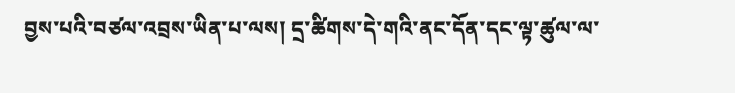བྱས་པའི་བཙལ་འབྲས་ཡིན་པ་ལས། དྲ་ཚིགས་དེ་གའི་ནང་དོན་དང་ལྟ་ཚུལ་ལ་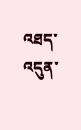འཐད་འདུན་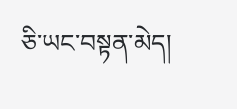ཅི་ཡང་བསྟན་མེད།